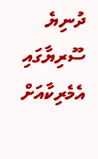ދުނިޔެ
ސޫރިޔާގައި އެމެރިކާއަށް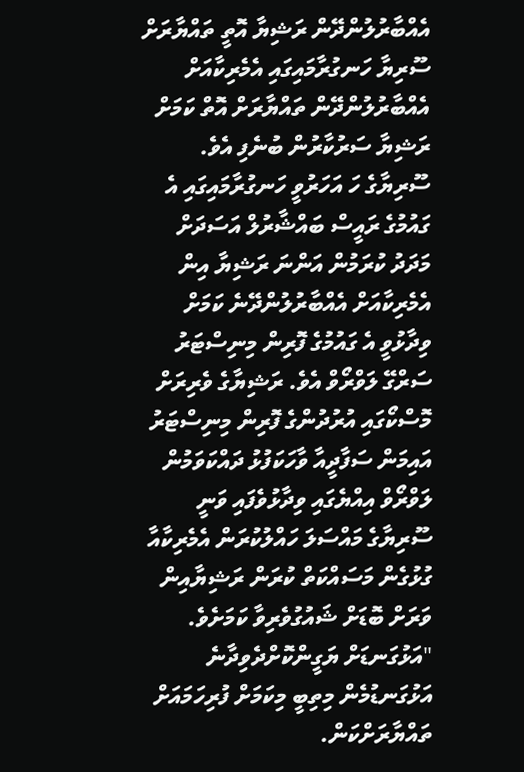އެއްބާރުލުންދޭން ރަޝިޔާ އޮތީ ތައްޔާރަށް
ސޫރިޔާ ހަނގުރާމައިގައި އެމެރިކާއަށް އެއްބާރުލުންދޭން ތައްޔާރަށް އޮތް ކަމަށް ރަޝިޔާ ސަރުކާރުން ބުނެފި އެވެ.
ސޫރިޔާގެ ހަ އަހަރުވީ ހަނގުރާމައިގައި އެ ގައުމުގެ ރައީސް ބައްޝާރުލް އަސަދަށް މަދަދު ކުރަމުން އަންނަ ރަޝިޔާ އިން އެމެރިކާއަށް އެއްބާރުލުންދޭނެ ކަމަށް ވިދާޅުވީ އެ ގައުމުގެ ފޮރިން މިނިސްޓަރު ސަރްގޭ ލަވްރޯވް އެވެ. ރަޝިޔާގެ ވެރިރަށް މޮސްކޯގައި އުރުދުންގެ ފޮރިން މިނިސްޓަރު އައިމަން ސަފާދީއާ ވާހަކަފުޅު ދައްކަވަމުން ލަވްރޯވް އިއްޔެގައި ވިދާޅުވެފައި ވަނީ ސޫރިޔާގެ މައްސަލަ ހައްލުކުރަން އެމެރިކާއާ ގުޅުގެން މަސައްކަތް ކުރަން ރަޝިޔާއިން ވަރަށް ބޮޑަށް ޝައުގުވެރިވާ ކަމަށެވެ.
"އަޅުގަނޑަށް ޔަގީންކޮށްދެވިދާނެ އަޅުގަނޑުމެން މިތިބީ މިކަމަށް ފުރިހަމައަށް ތައްޔާރަށްކަން.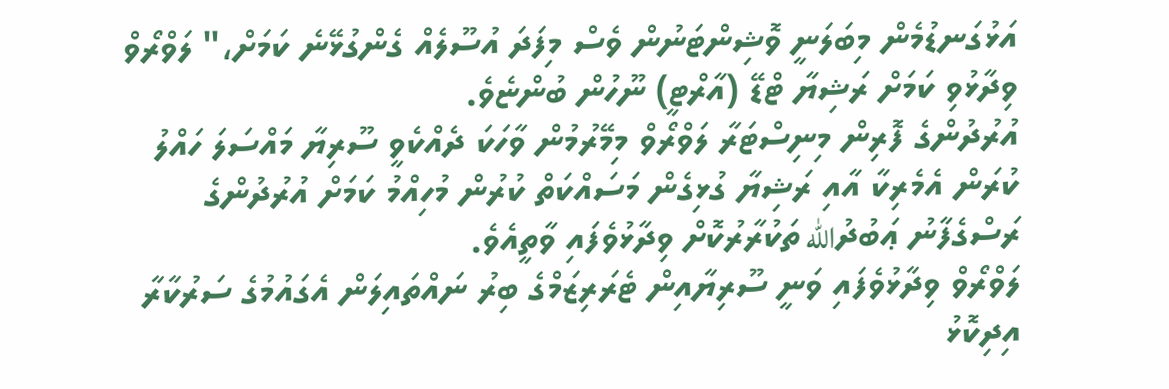އަޅުގަނޑުމެން މިބަލަނީ ވޮޝިންޓަނުން ވެސް މިފަދަ އުސޫލެއް ގެންގުޅޭނެ ކަމަށް،" ލަވްރޯވް ވިދާޅުވި ކަމަށް ރަޝިޔާ ޓްޑޭ (އާރްޓީ) ނޫހުން ބުންޏެވެ.
އުރުދުންގެ ފޮރިން މިނިސްޓަރާ ލަވްރޯވް މިމޭރުމުން ވާހަކަ ދެއްކެވީ ސޫރިޔާ މައްސަލަ ހައްލު ކުރަން އެމެރިކާ އާއި ރަޝިޔާ ގުޅިގެން މަސައްކަތް ކުރުން މުހިއްމު ކަމަށް އުރުދުންގެ ރަސްގެފާނު ޢަބުދުالله ތަކުރާރުކޮށް ވިދާޅުވެފައި ވާތީއެވެ.
ލަވްރޯވް ވިދާޅުވެފައި ވަނީ ސޫރިޔާއިން ޓެރަރިޒަމްގެ ބިރު ނައްތައިލަން އެގައުމުގެ ސަރުކާރާ އިދިކޮޅު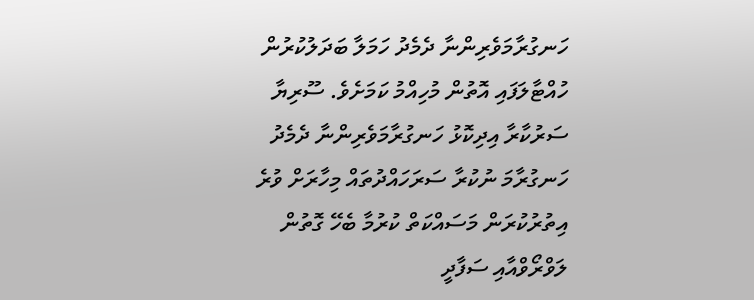ހަނގުރާމަވެރިންނާ ދެމެދު ހަމަލާ ބަދަލުކުރުން ހުއްޓާލަފައި އޮތުން މުހިއްމު ކަމަށެވެ. ސޫރިޔާ ސަރުކާރާ އިދިކޮޅު ހަނގުރާމަވެރިންނާ ދެމެދު ހަނގުރާމަ ނުކުރާ ސަރަހައްދުތައް މިހާރަށް ވުރެ އިތުރުކުރަން މަސައްކަތް ކުރުމާ ބެހޭ ގޮތުން ލަވްރޯވްއާއި ސަފާދީ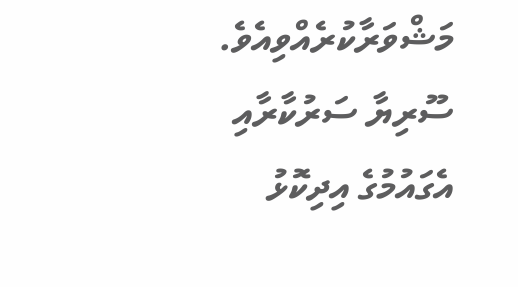މަޝްވަރާކުރެއްވިއެވެ.
ސޫރިޔާ ސަރުކާރާއި އެގައުމުގެ އިދިކޮޅު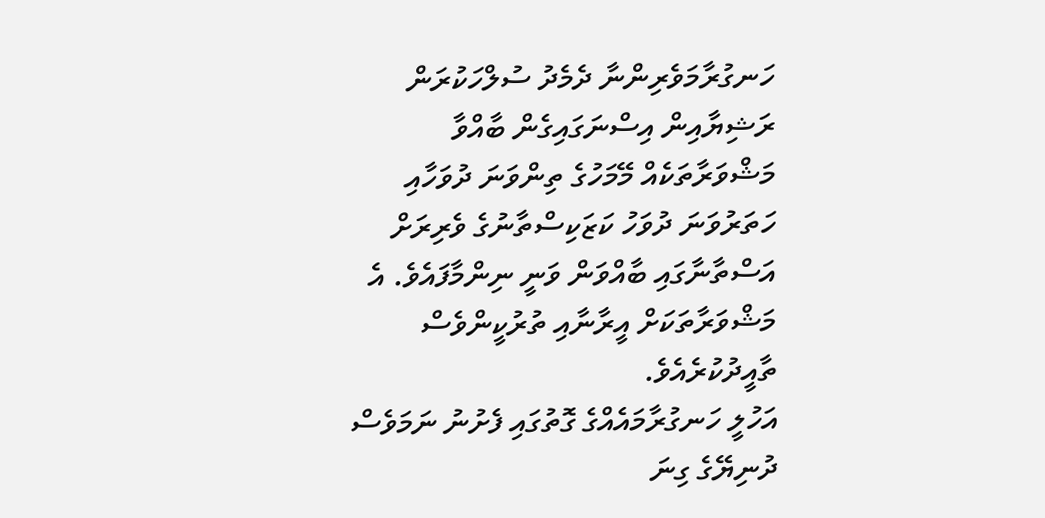ހަނގުރާމަވެރިންނާ ދެމެދު ސުލްހަކުރަން ރަޝިޔާއިން އިސްނަގައިގެން ބާއްވާ މަޝްވަރާތަކެއް މޭމަހުގެ ތިންވަނަ ދުވަހާއި ހަތަރުވަނަ ދުވަހު ކަޒަކިސްތާނުގެ ވެރިރަށް އަސްތާނާގައި ބާއްވަން ވަނީ ނިންމާފައެވެ. އެ މަޝްވަރާތަކަށް އީރާނާއި ތުރުކީންވެސް ތާއީދުކުރެއެވެ.
އަހުލީ ހަނގުރާމައެއްގެ ގޮތުގައި ފެށުނު ނަމަވެސް ދުނިޔޭގެ ގިނަ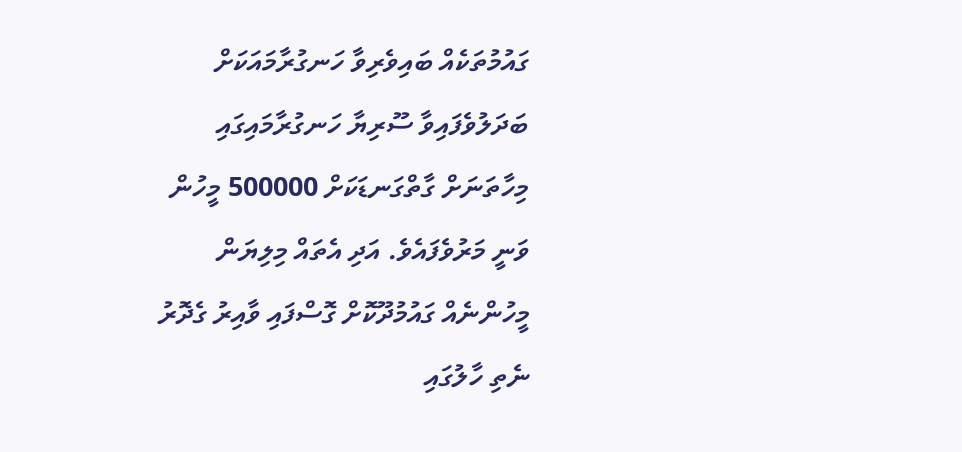ގައުމުތަކެއް ބައިވެރިވާ ހަނގުރާމައަކަށް ބަދަލުވެފައިވާ ސޫރިޔާ ހަނގުރާމައިގައި މިހާތަނަށް ގާތްގަނޑަކަށް 500000 މީހުން ވަނީ މަރުވެފައެވެ. އަދި އެތައް މިލިޔަން މީހުންނެއް ގައުމުދޫކޮށް ގޮސްފައި ވާއިރު ގެދޮރު ނެތި ހާލުގައި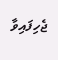ޖެހިފައިވާ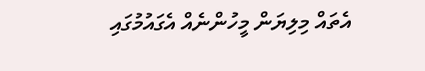އެތައް މިލިޔަން މީހުންނެއް އެގައުމުގައި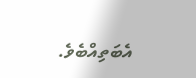އެބަތިއްބެވެ.